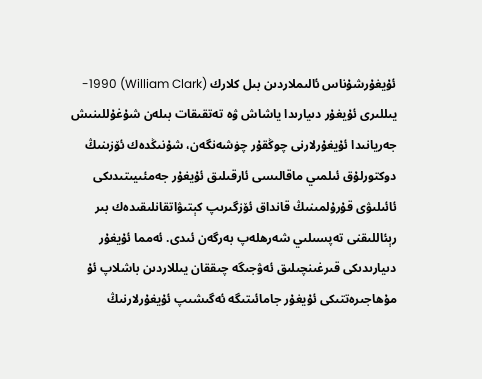ئۇيغۇرشۇناس ئالىملاردىن بىل كلارك (William Clark) 1990-يىللىرى ئۇيغۇر دىيارىدا ياشاش ۋە تەتقىقات بىلەن شۇغۇللىنىش جەريانىدا ئۇيغۇرلارنى چوڭقۇر چۈشەنگەن، شۇنىڭدەك ئۆزىنىڭ دوكتورلۇق ئىلمىي ماقالىسى ئارقىلىق ئۇيغۇر جەمئىيىتىدىكى ئائىلىۋى قۇرۇلمىنىڭ قانداق ئۆزگىرىپ كېتىۋاتقانلىقىدەك بىر رېئاللىقنى تەپسىلىي شەرھلەپ بەرگەن ئىدى. ئەمما ئۇيغۇر دىيارىدىكى قىرغىنچىلىق ئەۋجىگە چىققان يىللاردىن باشلاپ ئۇ مۇھاجىرەتتىكى ئۇيغۇر جامائىتىگە ئەگىشىپ ئۇيغۇرلارنىڭ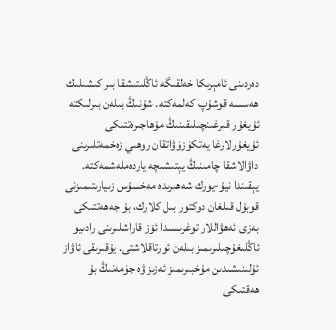دەردىنى ئامېرىكا خەلقىگە ئاڭلىتىشقا بىر كىشىلىك ھەسسە قوشۇپ كەلمەكتە. شۇنىڭ بىلەن بىرلىكتە ئۇيغۇر قىرغىنچىلىقىنىڭ مۇھاجىرەتتىكى ئۇيغۇرلارغا يەتكۈزۈۋاتقان روھىي زەخمەتلىرىنى داۋالاشقا چامىنىڭ يېتىشىچە ياردەملەشمەكتە. يېقىندا نيۇ-يورك شەھىرىدە مەخسۇس زىيارىتىمىزنى قوبۇل قىلغان دوكتور بىل كلارك، بۇ جەھەتتىكى بەزى ئەھۋاللار توغرىسىدا ئۆز قاراشلىرىنى رادىيو ئاڭلىغۇچىلىرىمىز بىلەن ئورتاقلاشتى. يۇقىرىقى ئاۋاز ئۇلىنىشىدىن مۇخبىرىمىز ئەزىز ۋە جۈمەنىڭ بۇ ھەقتىكى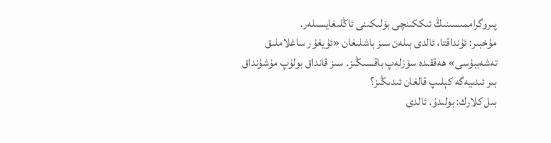پىروگراممىسىنىڭ ئىككىنچى بۆلىكىنى ئاڭلىغايسىلەر.
مۇخبىر: ئۇنداقتا، ئالدى بىلەن سىز باشلىغان «ئۇيغۇر ساغلاملىق تەشەببۇسى» ھەققىدە سۆزلەپ باقسىڭىز. سىز قانداق بولۇپ مۇشۇنداق بىر ئىدىيەگە كېلىپ قالغان ئىدىڭىز؟
بىل كلارك: بولىدۇ. ئالدى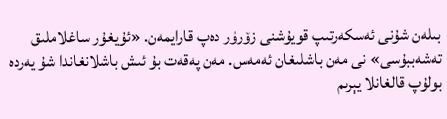بىلەن شۇنى ئەسكەرتىپ قويۇشنى زۆرۈر دەپ قارايمەن. «ئۇيغۇر ساغلاملىق تەشەببۇسى» نى مەن باشلىغان ئەمەس. مەن پەقەت بۇ ئىش باشلانغاندا شۇ يەردە بولۇپ قالغانلا يېرىم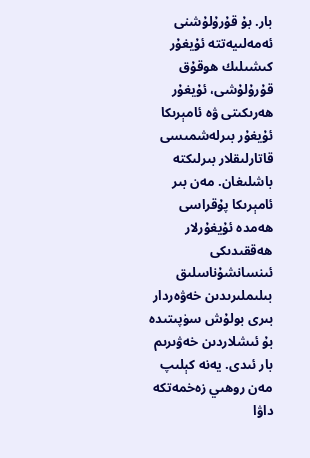بار. بۇ قۇرۇلۇشنى ئەمەلىيەتتە ئۇيغۇر كىشىلىك ھوقۇق قۇرۇلۇشى، ئۇيغۇر ھەرىكىتى ۋە ئامېرىكا ئۇيغۇر بىرلەشمىسى قاتارلىقلار بىرلىكتە باشلىغان. مەن بىر ئامېرىكا پۇقراسى ھەمدە ئۇيغۇرلار ھەققىدىكى ئىنسانشۇناسلىق بىلىملىرىدىن خەۋەردار بىرى بولۇش سۈپىتىدە بۇ ئىشلاردىن خەۋىرىم بار ئىدى. يەنە كېلىپ مەن روھىي زەخمەتكە داۋا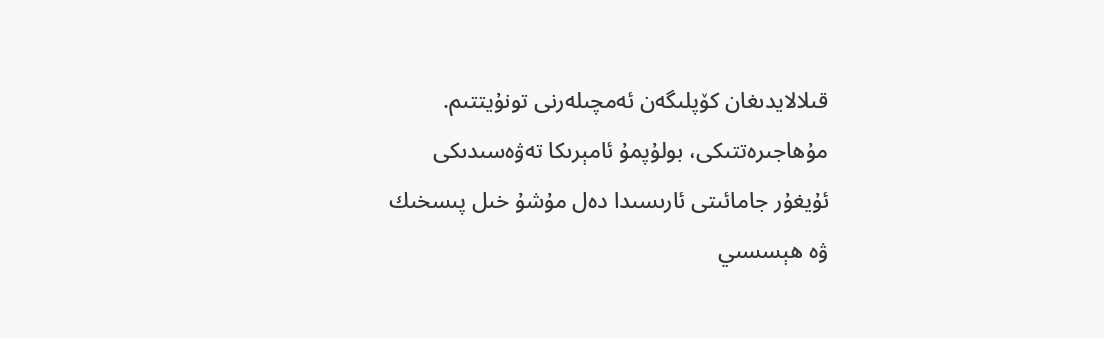قىلالايدىغان كۆپلىگەن ئەمچىلەرنى تونۇيتتىم. مۇھاجىرەتتىكى، بولۇپمۇ ئامېرىكا تەۋەسىدىكى ئۇيغۇر جامائىتى ئارىسىدا دەل مۇشۇ خىل پىسخىك ۋە ھېسسىي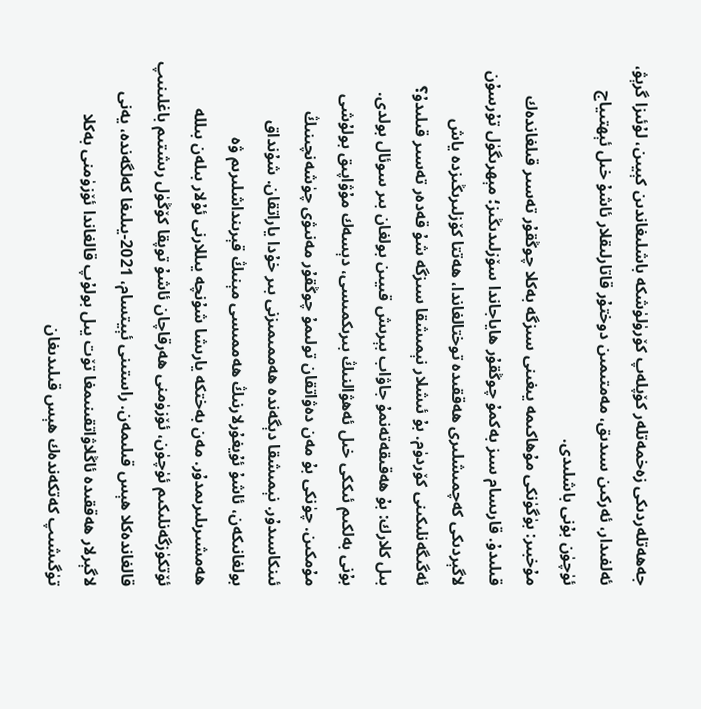جەھەتلەردىكى زەخمەتلەر كۆپلەپ كۆرۈلۈشكە باشلىغاندىن كېيىن، لۇئىزا گرېۋ، ئەلفىدار، ئەركىن سىدىق، مەمتىمىن دوختۇر قاتارلىقلار ئاشۇ خىل ئېھتىياج ئۈچۈن بۇنى باشلىدى.
مۇخبىر: بۈگۈنكى مۇھاكىمە يىغىنى سىزگە بەكلا چوڭقۇر تەسىر قىلغاندەك قىلىدۇ. قارىسام سىز بەكمۇ چوڭقۇر ھاياجاندا سۆزلىدىڭىز؛ مېھرىگۈل تۇرسۇن لاگېردىكى كەچمىشلىرى ھەققىدە توختالغاندا، ھەتتا كۆزلىرىڭىزدە ياش ئەگىگەنلىكىنى كۆردۈم. بۇ ئىشلار نېمىشقا سىزگە شۇ قەدەر تەسىر قىلىدۇ؟
بىل كلارك: بۇ ھەقىقەتەنمۇ جاۋاب بېرىش قىيىن بولغان بىر سوئال بولدى. بۇنى بەلكىم ئىككى خىل ئەھۋالنىڭ بىرىكمىسى، دېسەك مۇۋاپىق بولۇشى مۇمكىن. چۈنكى بۇ مەن دەۋاتقان تولىمۇ چوڭقۇر مەنىۋى چۈشەنچىنىڭ ئىنكاسىدۇر. نېمىشقا دېگەندە ھەممىمىزنى بىر خۇدا ياراتقان. شۇنداق بولغانىكەن، ئاشۇ ئۇيغۇرلارنىڭ ھەممىسى مېنىڭ قېرىنداشلىرىم ۋە ھەمشىرىلىرىمدۇر. مەن بەختكە يارىشا شۇنچە يىللارنى ئۇلار بىلەن بىللە ئۆتكۈزگەنلىكىم ئۈچۈن، ئۆزۈمنى ھەرقاچان ئاشۇ توپقا كۆڭۈل رىشتىم باغلىنىپ قالغاندەكلا ھېس قىلىمەن. راستىنى ئېيتسام، 2021-يىلىغا كەلگەندە، يەنى لاگېرلار ھەققىدە ئاڭلاۋاتقىنىمغا تۆت يىل بولۇپ قالغاندا ئۆزۈمنى بەكلا تۈگىشىپ كەتكەندەك ھېس قىلىدىغان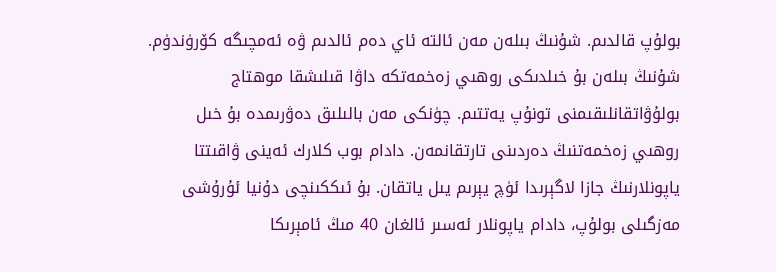بولۇپ قالدىم. شۇنىڭ بىلەن مەن ئالتە ئاي دەم ئالدىم ۋە ئەمچىگە كۆرۈندۈم. شۇنىڭ بىلەن بۇ خىلدىكى روھىي زەخمەتكە داۋا قىلىشقا موھتاج بولۇۋاتقانلىقىمنى تونۇپ يەتتىم. چۈنكى مەن بالىلىق دەۋرىمدە بۇ خىل روھىي زەخمەتنىڭ دەردىنى تارتقانمەن. دادام بوب كلارك ئەينى ۋاقىتتا ياپونلارنىڭ جازا لاگېرىدا ئۈچ يېرىم يىل ياتقان. بۇ ئىككىنچى دۇنيا ئۇرۇشى مەزگىلى بولۇپ، دادام ياپونلار ئەسىر ئالغان 40 مىڭ ئامېرىكا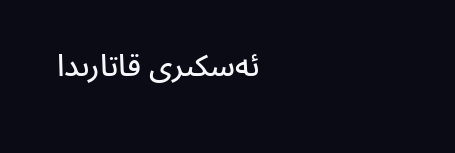ئەسكىرى قاتارىدا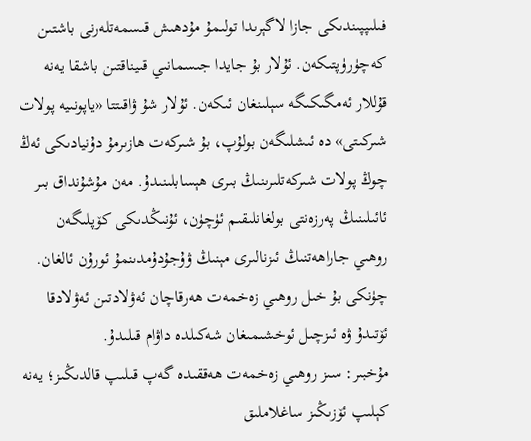فىلىپپىندىكى جازا لاگېرىدا تولىمۇ مۇدھىش قىسمەتلەرنى باشتىن كەچۈرۈپتىكەن. ئۇلار بۇ جايدا جىسمانىي قىيناقتىن باشقا يەنە قۇللار ئەمگىكىگە سېلىنغان ئىكەن. ئۇلار شۇ ۋاقىتتا «ياپونىيە پولات شىركىتى» دە ئىشلىگەن بولۇپ، بۇ شىركەت ھازىرمۇ دۇنيادىكى ئەڭ چوڭ پولات شىركەتلىرىنىڭ بىرى ھېسابلىنىدۇ. مەن مۇشۇنداق بىر ئائىلىنىڭ پەرزەنتى بولغانلىقىم ئۈچۈن، ئۇنىڭدىكى كۆپلىگەن روھىي جاراھەتنىڭ ئىزنالىرى مېنىڭ ۋۇجۇدۇمدىنمۇ ئورۇن ئالغان. چۈنكى بۇ خىل روھىي زەخمەت ھەرقاچان ئەۋلادتىن ئەۋلادقا ئۆتىدۇ ۋە ئىزچىل ئوخشىمىغان شەكىلدە داۋام قىلىدۇ.
مۇخبىر: سىز روھىي زەخمەت ھەققىدە گەپ قىلىپ قالدىڭىز؛ يەنە كېلىپ ئۆزىڭىز ساغلاملىق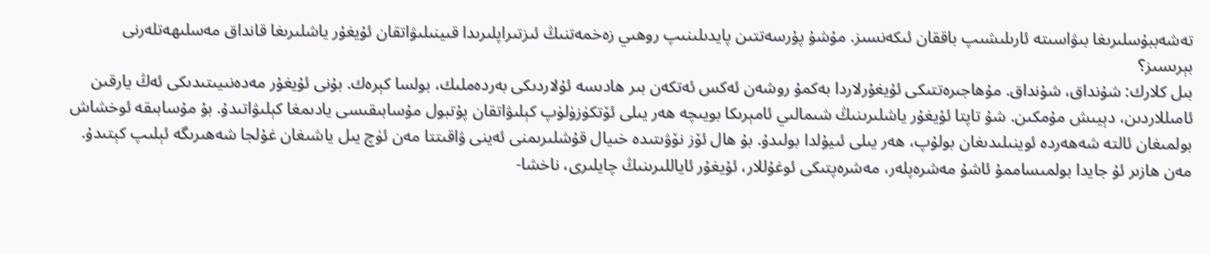تەشەببۇسلىرىغا بىۋاسىتە ئارىلىشىپ باققان ئىكەنسىز. مۇشۇ پۇرسەتتىن پايدىلىنىپ روھىي زەخمەتنىڭ ئىزتىراپلىرىدا قىينىلىۋاتقان ئۇيغۇر ياشلىرىغا قانداق مەسلىھەتلەرنى بېرىسىز؟
بىل كلارك: شۇنداق، شۇنداق. مۇھاجىرەتتىكى ئۇيغۇرلاردا بەكمۇ روشەن ئەكس ئەتكەن بىر ھادىسە ئۇلاردىكى بەردەملىك، بولسا كېرەك. بۇنى ئۇيغۇر مەدەنىيىتىدىكى ئەڭ يارقىن ئامىللاردىن، دېيىش مۇمكىن. شۇ تاپتا ئۇيغۇر ياشلىرىنىڭ شىمالىي ئامېرىكا بويىچە ھەر يىلى ئۆتكۈزۈلۈپ كېلىۋاتقان پۇتبول مۇسابىقىسى يادىمغا كېلىۋاتىدۇ. بۇ مۇسابىقە ئوخشاش بولمىغان ئالتە شەھەردە ئوينىلىدىغان بولۇپ، ھەر يىلى ئىيۇلدا بولىدۇ. بۇ ھال ئۆز نۆۋىتىدە خىيال قۇشلىرىمنى ئەينى ۋاقىتتا مەن ئۈچ يىل ياشىغان غۇلجا شەھىرىگە ئېلىپ كېتىدۇ. مەن ھازىر ئۇ جايدا بولمىساممۇ ئاشۇ مەشرەپلەر، مەشرەپتىكى ئوغۇللار، ئۇيغۇر ئاياللىرىنىڭ چايلىرى، ناخشا-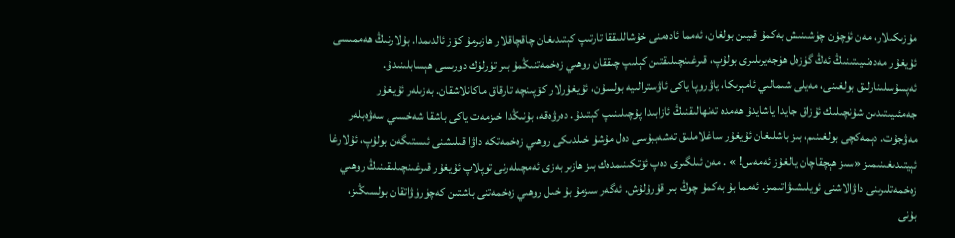مۇزىكىلار، مەن ئۈچۈن چۈشىنىش بەكمۇ قىيىن بولغان، ئەمما ئادەمنى خۇشاللىققا تارتىپ كېتىدىغان چاقچاقلار ھازىرمۇ كۆز ئالدىمدا. بۇلارنىڭ ھەممىسى ئۇيغۇر مەدەنىيىتىنىڭ ئەڭ گۈزەل ھۈجەيرىلىرى بولۇپ، قىرغىنچىلىقتىن كېلىپ چىققان روھىي زەخمەتنىڭمۇ بىر تۈرلۈك دورىسى ھېسابلىنىدۇ. ئەپسۇسلىنارلىق بولغىنى، مەيلى شىمالىي ئامېرىكا، ياۋروپا ياكى ئاۋسترالىيە بولسۇن، ئۇيغۇرلار كۆپىنچە تارقاق ماكانلاشقان. بەزىلەر ئۇيغۇر جەمئىيىتىدىن شۇنچىلىك ئۇزاق جايدا ياشايدۇ ھەمدە تەنھالىقنىڭ ئازابىدا پۇچىلىنىپ كېتىدۇ. دەرۋەقە، بۇنىڭدا خىزمەت ياكى باشقا شەخسىي سەۋەبلەر مەۋجۇت. دېمەكچى بولغىنىم، بىز باشلىغان ئۇيغۇر ساغلاملىق تەشەببۇسى دەل مۇشۇ خىلدىكى روھىي زەخمەتكە داۋا قىلىشنى ئىستىگەن بولۇپ، ئۇلارغا ئېيتىدىغىنىمىز «سىز ھېچقاچان يالغۇز ئەمەس! » . مەن ئىلگىرى دەپ ئۆتكىنىمدەك بىز ھازىر بەزى ئەمچىلەرنى توپلاپ ئۇيغۇر قىرغىنچىلىقىنىڭ روھىي زەخمەتلىرىنى داۋالاشنى ئويلىشىۋاتىمىز. ئەمما بۇ بەكمۇ چوڭ بىر قۇرۇلۇش. ئەگەر سىزمۇ بۇ خىل روھىي زەخمەتنى باشتىن كەچۈرۈۋاتقان بولسىڭىز، بۇنى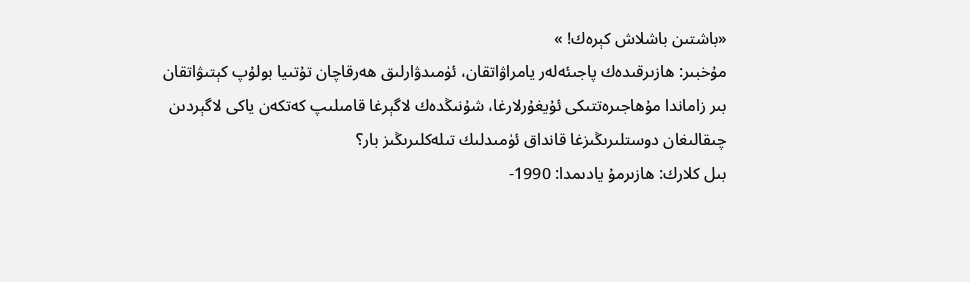«باشتىن باشلاش كېرەك! »
مۇخبىر: ھازىرقىدەك پاجىئەلەر يامراۋاتقان، ئۈمىدۋارلىق ھەرقاچان تۇتىيا بولۇپ كېتىۋاتقان بىر زاماندا مۇھاجىرەتتىكى ئۇيغۇرلارغا، شۇنىڭدەك لاگېرغا قامىلىپ كەتكەن ياكى لاگېردىن چىقالىغان دوستلىرىڭىزغا قانداق ئۈمىدلىك تىلەكلىرىڭىز بار؟
بىل كلارك: ھازىرمۇ يادىمدا: 1990-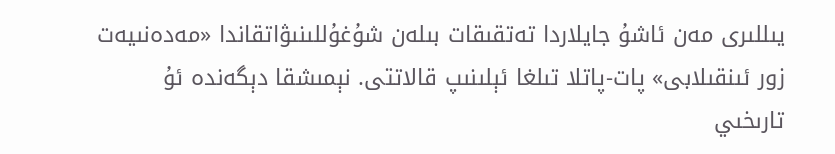يىللىرى مەن ئاشۇ جايلاردا تەتقىقات بىلەن شۇغۇللىنىۋاتقاندا «مەدەنىيەت زور ئىنقىلابى» پات-پاتلا تىلغا ئېلىنىپ قالاتتى. نېمىشقا دېگەندە ئۇ تارىخىي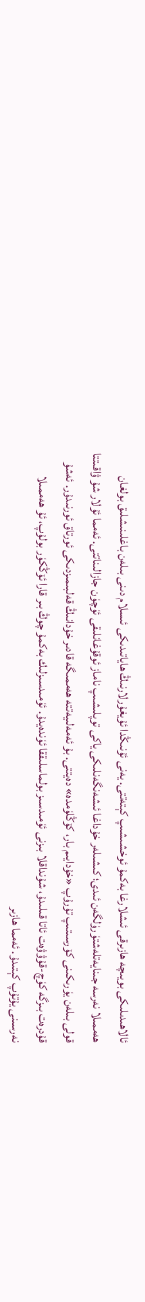ئالاھىدىلىكى بويىچە ھازىرقى ئىشلارغا بەكمۇ ئوخشىشىپ كېتەتتى. يەنى ئۇنىڭدا ئۇيغۇرلارنىڭ ھاياتىدىكى ئىسلام دىنى بىلەن باغلىنىشلىق بولغان ھەممىلا نەرسە جىنايەتلەشتۈرۈلگەن ئىدى؛ كىشىلەر خۇداغا ئىشەنگەنلىكى ياكى توپلىشىپ ناماز ئوقۇغانلىقى ئۈچۈن جازالىناتتى. ئەمما ئۇلار شۇ ۋاقىتتا قولى بىلەن يۈرىكىنى كۆرسىتىپ تۇرۇپ «خۇدايىم بار، كۆڭلۈمدە» دەيتتى. بۇ ئەمەلىيەتتە ھەممىگە قادىر خۇدانىڭ قەلبىمىزدىكى ئورتاق ئورنىدۇر. ئەشۇ قۇدرەت بىزگە كۈچ-قۇۋۋەت ئاتا قىلىدۇ، شۇنداقلا بىزنى ئۈمىدسىز بولماسلىققا ئۈندەيدۇ. ئۈمىدسىزلىك بەكمۇ چوڭ بىر قارا ئۆڭكۈر بولۇپ، ئۇ ھەممىلا نەرسىنى يۇتۇپ كېتىدۇ. ئەمما ھازىر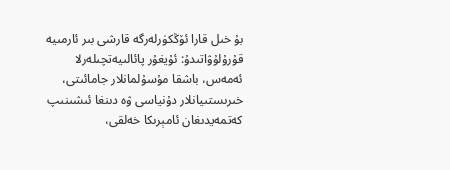بۇ خىل قارا ئۆڭكۈرلەرگە قارشى بىر ئارمىيە قۇرۇلۇۋاتىدۇ: ئۇيغۇر پائالىيەتچىلەرلا ئەمەس، باشقا مۇسۇلمانلار جامائىتى، خىرىستىيانلار دۇنياسى ۋە دىنغا ئىشىنىپ كەتمەيدىغان ئامېرىكا خەلقى،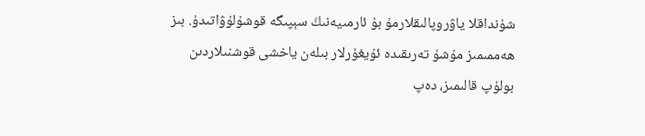شۇنداقلا ياۋروپالىقلارمۇ بۇ ئارمىيەنىڭ سېپىگە قوشۇلۇۋاتىدۇ. بىز ھەممىمىز مۇشۇ تەرىقىدە ئۇيغۇرلار بىلەن ياخشى قوشنىلاردىن بولۇپ قالىمىز، دەپ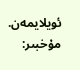ئويلايمەن.
مۇخبىر: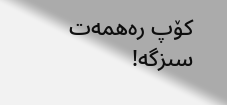كۆپ رەھمەت سىزگە!